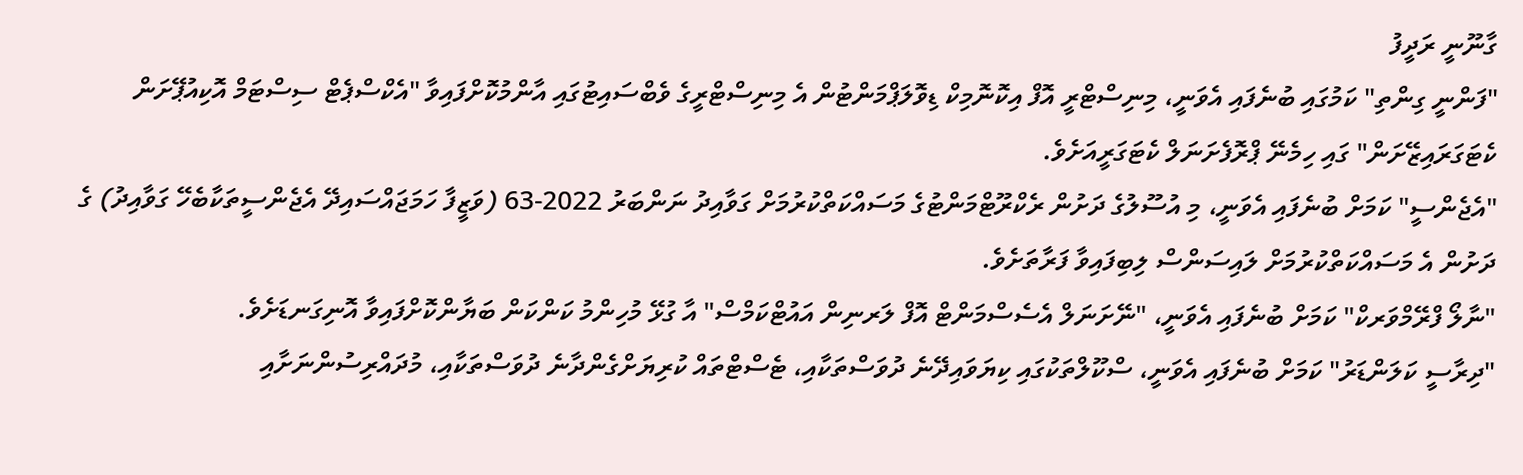ގާނޫނީ ރަދީފު
"ފަންނީ ގިންތި" ކަމުގައި ބުނެފައި އެވަނީ، މިނިސްޓްރީ އޮފް އިކޮނޮމިކް ޑިވޮލަޕްމަންޓުން އެ މިނިސްޓްރީގެ ވެބްސައިޓުގައި އާންމުކޮށްފައިވާ "އެކްސްޕެޓް ސިސްޓަމް އޮކިއުޕޭށަން ކެޓަގަރައިޒޭށަން" ގައި ހިމެނޭ ޕްރޮފެށަނަލް ކެޓަގަރީއަށެވެ.
"އެޖެންސީ" ކަމަށް ބުނެފައި އެވަނީ، މި އުސޫލުގެ ދަށުން ރެކްރޫޓްމަންޓުގެ މަސައްކަތްކުރުމަށް ގަވާއިދު ނަންބަރު 2022-63 (ވަޒީފާ ހަމަޖައްސައިދޭ އެޖެންސީތަކާބެހޭ ގަވާއިދު) ގެ ދަށުން އެ މަސައްކަތްކުރުމަށް ލައިސަންސް ލިބިފައިވާ ފަރާތަށެވެ.
"ނާލޯ ފްރޭމްވަރކް" ކަމަށް ބުނެފައި އެވަނީ، "ނޭށަނަލް އެސެސްމަންޓް އޮފް ލަރނިން އައުޓްކަމްސް" އާ ގުޅޭ މުހިންމު ކަންކަން ބަޔާންކޮށްފައިވާ އޮނިގަނޑަށެވެ.
"ދިރާސީ ކަލަންޑަރު" ކަމަށް ބުނެފައި އެވަނީ، ސްކޫލްތަކުގައި ކިޔަވައިދޭނެ ދުވަސްތަކާއި، ޓެސްޓްތައް ކުރިޔަށްގެންދާނެ ދުވަސްތަކާއި، މުދައްރިސުންނަށާއި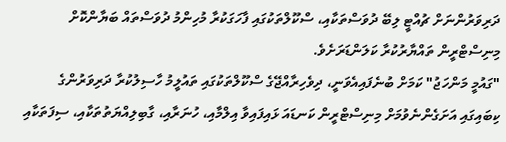ދަރިވަރުންނަށް ޗުއްޓީ ލިބޭ ދުވަސްތަކާއި، ސްކޫލްތަކުގައި ފާހަގަކުރާ މުހިންމު ދުވަސްތައް ބަޔާންކޮށް މިނިސްޓްރީން ތައްޔާރުކުރާ ކަލަންޑަރަށެވެ.
"ގައުމީ މަންހަޖު" ކަމަށް ބުނެފައިއެވަނީ، ދިވެހިރާއްޖޭގެ ސްކޫލްތަކުގައި ތައުލީމު ހާސިލުކުރާ ދަރިވަރުންގެ ކިބައިގައި އަށަގެންނެވުމަށް މިނިސްޓްރީން ކަނޑައަ ޅައިފައިވާ އިލްމާއި، ހުނަރާއި، ގާބިލިއްޔަތުތަކާއި، ސިފަތަކާއި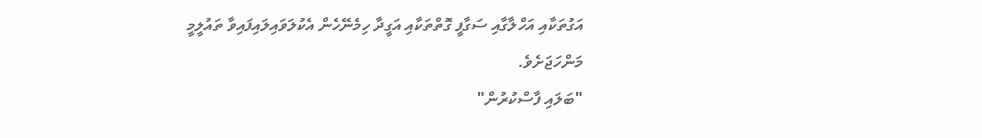އަގުތަކާއި އަހްލާގާއި ސަގާފީ ގޮތްތަކާއި އަގީދާ ހިމެނޭހެން އެކުލަވައިލައިފައިވާ ތައުލީމީ މަންހަޖަށެވެ.
"ބަލައި ފާސްކުރުން"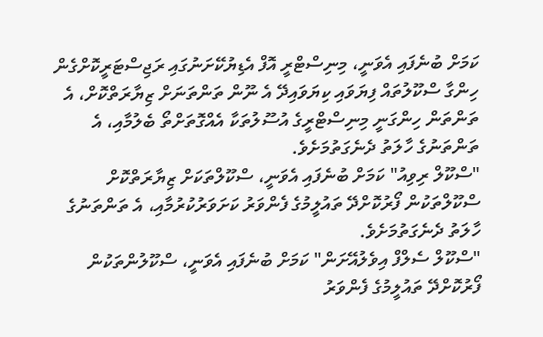ކަމަށް ބުނެފައި އެވަނީ، މިނިސްޓްރީ އޮފް އެޑިޔުކޭށަނުގައި ރަޖިސްޓަރީކޮށްގެން ހިންގާ ސްކޫލުތައް ފިޔަވައި ކިޔަވައިދޭ އެ ނޫން ތަންތަނަށް ޒިޔާރަތްކޮށް، އެ ތަންތަން ހިންގަނީ މިނިސްޓްރީގެ އުސޫލުތަކާ އެއްގޮތަށްތޯ ބެލުމާއި، އެ ތަންތަނުގެ ހާލަތު ދެނެގަތުމަށެވެ.
"ސްކޫލް ރިވިއު" ކަމަށް ބުނެފައި އެވަނީ، ސްކޫލްތަކަށް ޒިޔާރަތްކޮށް ސްކޫލްތަކުން ފޯރުކޮށްދޭ ތައުލީމުގެ ފެންވަރު ކަށަވަރުކުރުމާއި، އެ ތަންތަނުގެ ހާލަތު ދެނެގަތުމަށެވެ.
"ސްކޫލް ސެލްފް އިވެލުއޭށަން" ކަމަށް ބުނެފައި އެވަނީ، ސްކޫލުންތަކުން ފޯރުކޮށްދޭ ތައުލީމުގެ ފެންވަރު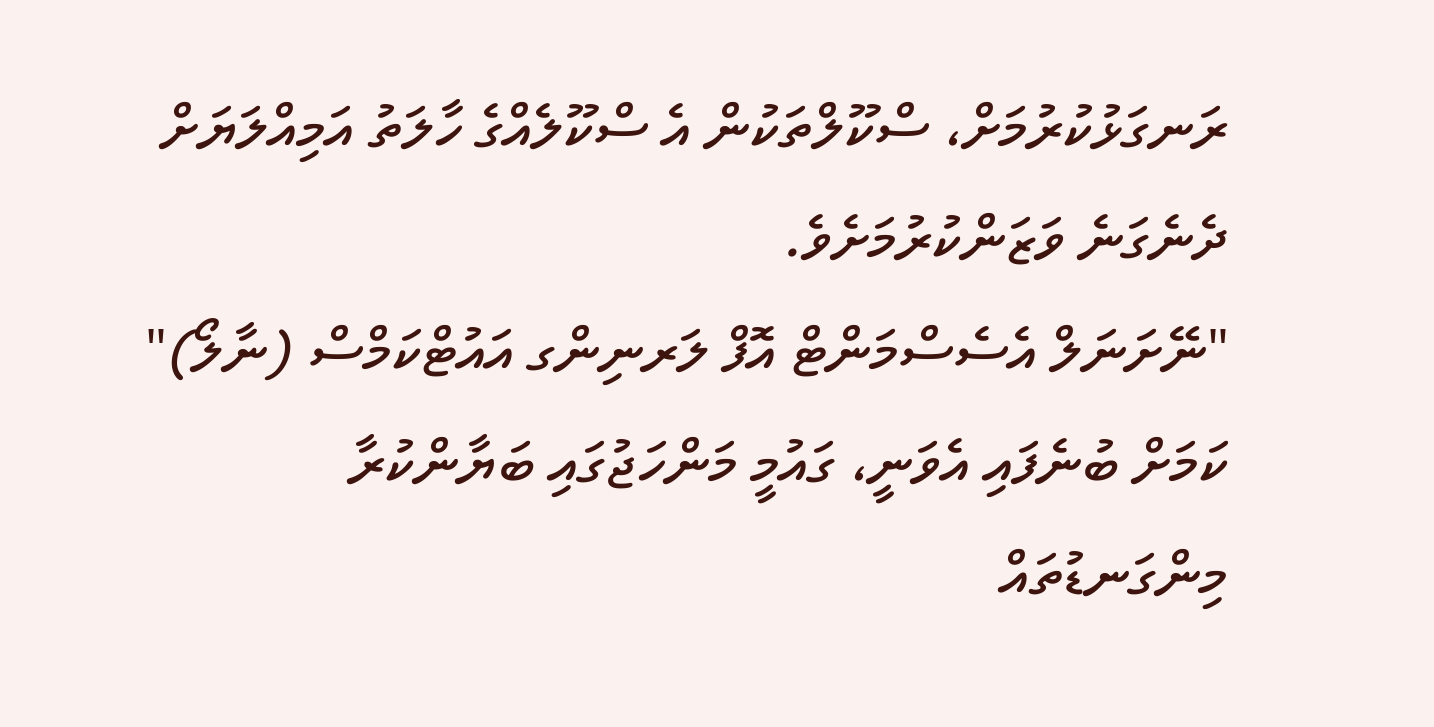ރަނގަޅުކުރުމަށް، ސްކޫލްތަކުން އެ ސްކޫލެއްގެ ހާލަތު އަމިއްލަޔަށް ދެނެގަނެ ވަޒަންކުރުމަށެވެ.
"ނޭށަނަލް އެސެސްމަންޓް އޮފް ލަރނިންގ އައުޓްކަމްސް (ނާލޯ)" ކަމަށް ބުނެފައި އެވަނީ، ގައުމީ މަންހަޖުގައި ބަޔާންކުރާ މިންގަނޑުތައް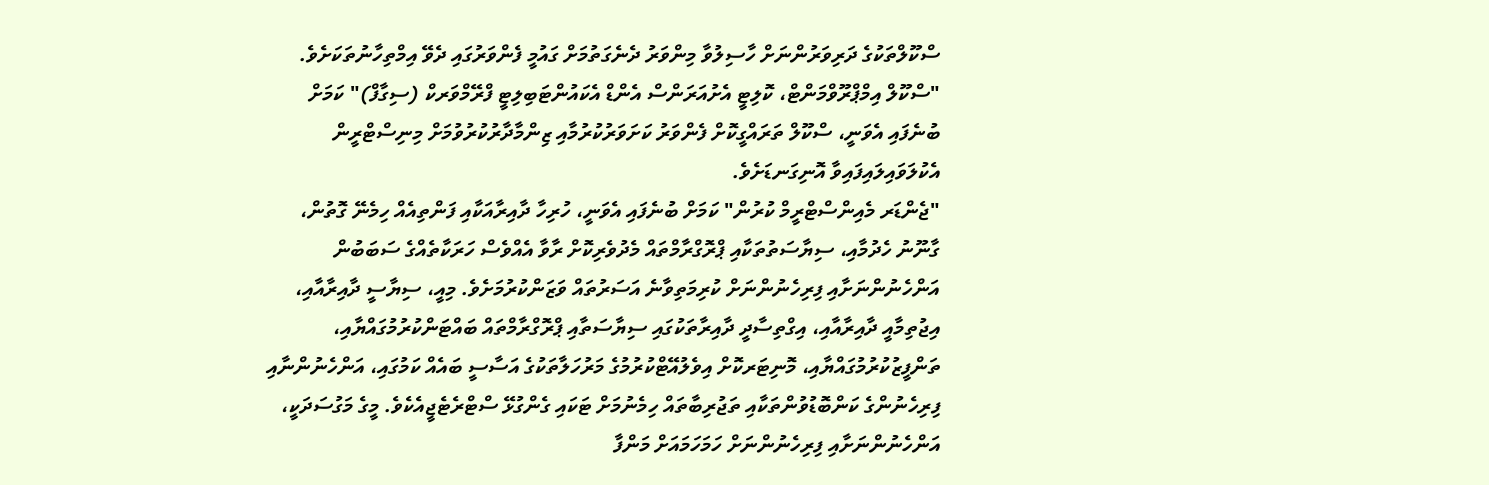ސްކޫލްތަކުގެ ދަރިވަރުންނަށް ހާސިލުވާ މިންވަރު ދެނެގަތުމަށް ގައުމީ ފެންވަރުގައި ދެވޭ އިމްތިހާނުތަކަށެވެ.
"ސްކޫލް އިމްޕްރޫވްމަންޓް، ކޮލިޓީ އެށުއަރަންސް އެންޑް އެކައުންޓަބިލިޓީ ފްރޭމްވަރކް (ސިގާފް)" ކަމަށް ބުނެފައި އެވަނީ، ސްކޫލް ތަރައްގީކޮށް ފެންވަރު ކަށަވަރުކުރުމާއި ޒިންމާދާރުކުރުވުމަށް މިނިސްޓްރީން އެކުލަވައިލައިފައިވާ އޮނިގަނޑަށެވެ.
"ޖެންޑަރ މެއިންސްޓްރީމް ކުރުން" ކަމަށް ބުނެފައި އެވަނީ، ހުރިހާ ދާއިރާއަކާއި ފަންތިއެއް ހިމެނޭ ގޮތުން، ގާނޫނު ހެދުމާއި، ސިޔާސަތުތަކާއި ޕްރޮގްރާމްތައް މެދުވެރިކޮށް ރާވާ އެއްވެސް ހަރަކާތެއްގެ ސަބަބުން އަންހެނުންނަށާއި ފިރިހެނުންނަށް ކުރިމަތިވާނެ އަސަރުތައް ވަޒަންކުރުމަށެވެ. މިއީ، ސިޔާސީ ދާއިރާއާއި، އިޖުތިމާއީ ދާއިރާއާއި، އިގްތިސާދީ ދާއިރާތަކުގައި ސިޔާސަތާއި ޕްރޮގްރާމްތައް ބައްޓަންކުރުމުގައްޔާއި، ތަންފީޒުކުރުމުގައްޔާއި، މޮނިޓަރކޮށް އިވެލުއޭޓްކުރުމުގެ މަރުހަލާތަކުގެ އަސާސީ ބައެއް ކަމުގައި، އަންހެނުންނާއި ފިރިހެނުންގެ ކަންބޮޑުވުންތަކާއި ތަޖުރިބާތައް ހިމެނުމަށް ޓަކައި ގެންގުޅޭ ސްޓްރެޓެޖީއެކެވެ. މީގެ މަގުސަދަކީ، އަންހެނުންނަށާއި ފިރިހެނުންނަށް ހަމަހަމައަށް މަންފާ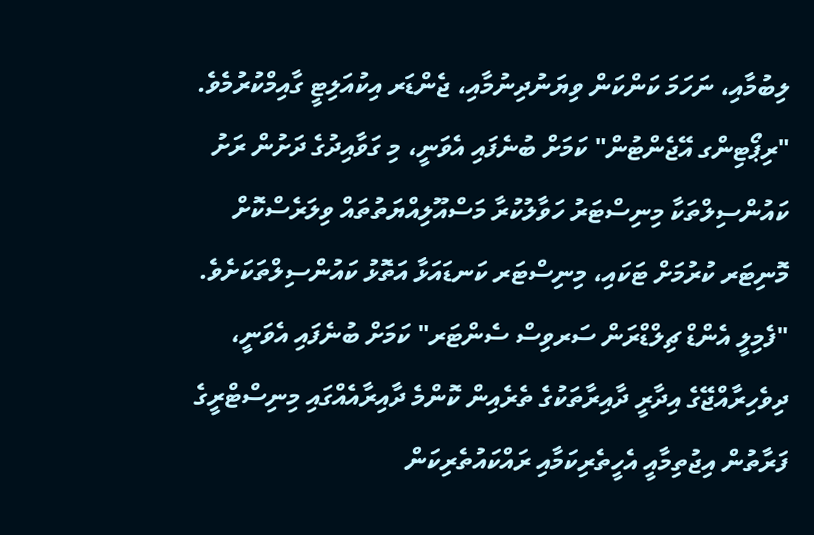ލިބުމާއި، ނަހަމަ ކަންކަން ވިޔަނުދިނުމާއި، ޖެންޑަރ އިކުއަލިޓީ ގާއިމްކުރުމެވެ.
"ރިޕޯޓިންގ އޭޖެންޓުން" ކަމަށް ބުނެފައި އެވަނީ، މި ގަވާއިދުގެ ދަށުން ރަށު ކައުންސިލްތަކާ މިނިސްޓަރު ހަވާލުކުރާ މަސްއޫލިއްޔަތުތައް ވިލަރެސްކޮށް މޮނިޓަރ ކުރުމަށް ޓަކައި، މިނިސްޓަރ ކަނޑައަޅާ އަތޮޅު ކައުންސިލްތަކަށެވެ.
"ފެމިލީ އެންޑް ޗިލްޑްރަން ސަރވިސް ސެންޓަރ" ކަމަށް ބުނެފައި އެވަނީ، ދިވެހިރާއްޖޭގެ އިދާރީ ދާއިރާތަކުގެ ތެރެއިން ކޮންމެ ދާއިރާއެއްގައި މިނިސްޓްރީގެ ފަރާތުން އިޖުތިމާއީ އެހީތެރިކަމާއި ރައްކައުތެރިކަން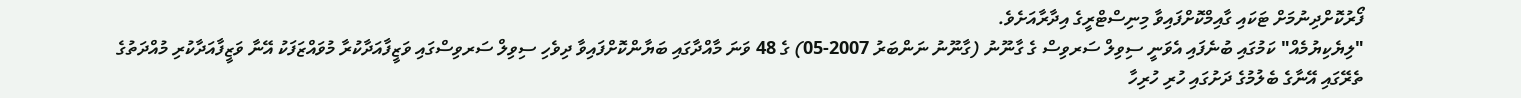ފޯރުކޮށްދިނުމަށް ޓަކައި ގާއިމްކޮށްފައިވާ މިނިސްޓްރީގެ އިދާރާއަށެވެ.
"ލިޔެކިޔުމެއް" ކަމުގައި ބުނެފައި އެވަނީ ސިވިލް ސަރވިސް ގެ ގާނޫނު (ގާނޫނު ނަންބަރު 2007-05) ގެ 48 ވަނަ މާއްދާގައި ބަޔާންކޮށްފައިވާ ދިވެހި ސިވިލް ސަރވިސްގައި ވަޒީފާއަދާކުރާ މުވައްޒަފަކު އޭނާ ވަޒީފާއަދާކުރި މުއްދަތުގެ ތެރޭގައި އޭނާގެ ބެލުމުގެ ދަށުގައި ހުރި ހުރިހާ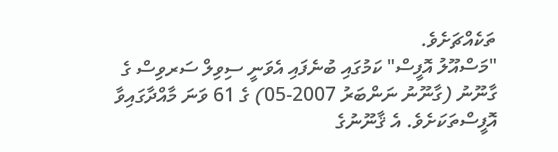ތަކެއްޗަށެވެ.
"މަސްއޫލު އޮފީސް" ކަމުގައި ބުނެފައި އެވަނީ ސިވިލް ސަރވިސް ގެ ގާނޫނު (ގާނޫނު ނަންބަރު 2007-05) ގެ 61 ވަނަ މާއްދާގައިވާ އޮފީސްތަކަށެވެ. އެ ޤާނޫނުގެ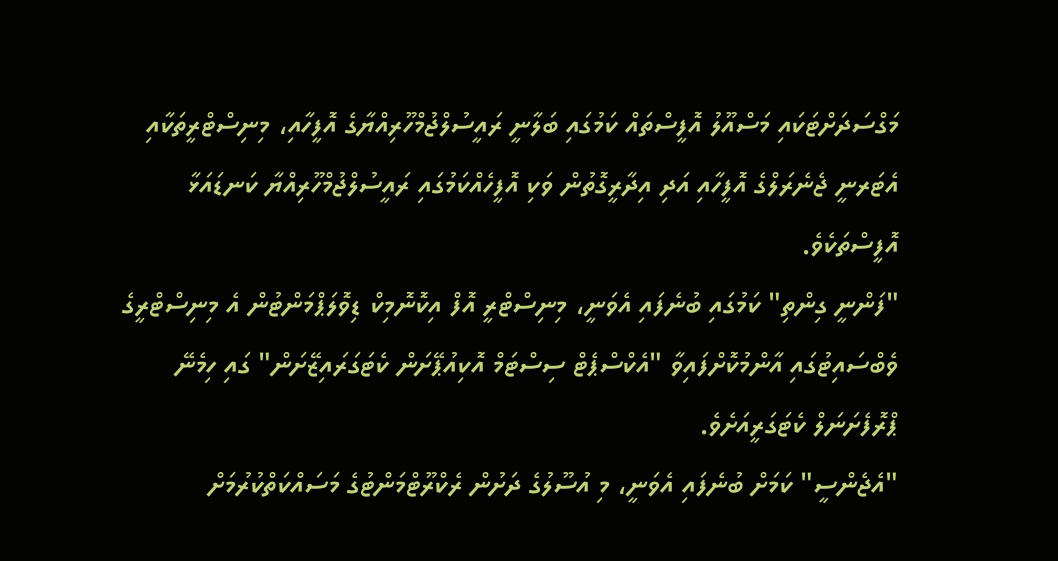މަގްސަދަށްޓަކައި މަސްއޫލު އޮފީސްތައް ކަމުގައި ބަލާނީ ރައީސުލްޖުމްހޫރިއްޔާގެ އޮފީހާއި، މިނިސްޓްރީތަކާއި އެޓަރނީ ޖެނެރަލްގެ އޮފީހާއި އަދި އިދާރީގޮތުން ވަކި އޮފީހެއްކަމުގައި ރައީސުލްޖުމްހޫރިއްޔާ ކަނޑައަޅާ އޮފީސްތަކެވެ.
"ފަންނީ ގިންތި" ކަމުގައި ބުނެފައި އެވަނީ، މިނިސްޓްރީ އޮފް އިކޮނޮމިކް ޑިވޮލަޕްމަންޓުން އެ މިނިސްޓްރީގެ ވެބްސައިޓުގައި އާންމުކޮށްފައިވާ "އެކްސްޕެޓް ސިސްޓަމް އޮކިއުޕޭށަން ކެޓަގަރައިޒޭށަން" ގައި ހިމެނޭ ޕްރޮފެށަނަލް ކެޓަގަރީއަށެވެ.
"އެޖެންސީ" ކަމަށް ބުނެފައި އެވަނީ، މި އުސޫލުގެ ދަށުން ރެކްރޫޓްމަންޓުގެ މަސައްކަތްކުރުމަށް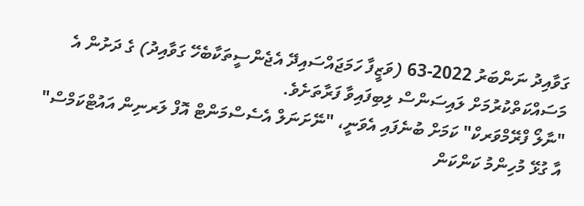ގަވާއިދު ނަންބަރު 2022-63 (ވަޒީފާ ހަމަޖައްސައިދޭ އެޖެންސީތަކާބެހޭ ގަވާއިދު) ގެ ދަށުން އެ މަސައްކަތްކުރުމަށް ލައިސަންސް ލިބިފައިވާ ފަރާތަށެވެ.
"ނާލޯ ފްރޭމްވަރކް" ކަމަށް ބުނެފައި އެވަނީ، "ނޭށަނަލް އެސެސްމަންޓް އޮފް ލަރނިން އައުޓްކަމްސް" އާ ގުޅޭ މުހިންމު ކަންކަން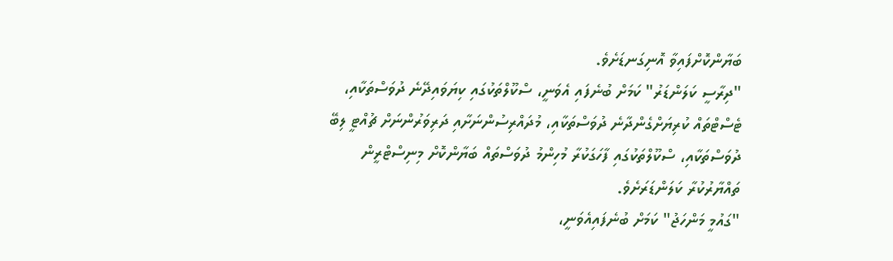ބަޔާންކޮށްފައިވާ އޮނިގަނޑަށެވެ.
"ދިރާސީ ކަލަންޑަރު" ކަމަށް ބުނެފައި އެވަނީ، ސްކޫލްތަކުގައި ކިޔަވައިދޭނެ ދުވަސްތަކާއި، ޓެސްޓްތައް ކުރިޔަށްގެންދާނެ ދުވަސްތަކާއި، މުދައްރިސުންނަށާއި ދަރިވަރުންނަށް ޗުއްޓީ ލިބޭ ދުވަސްތަކާއި، ސްކޫލްތަކުގައި ފާހަގަކުރާ މުހިންމު ދުވަސްތައް ބަޔާންކޮށް މިނިސްޓްރީން ތައްޔާރުކުރާ ކަލަންޑަރަށެވެ.
"ގައުމީ މަންހަޖު" ކަމަށް ބުނެފައިއެވަނީ،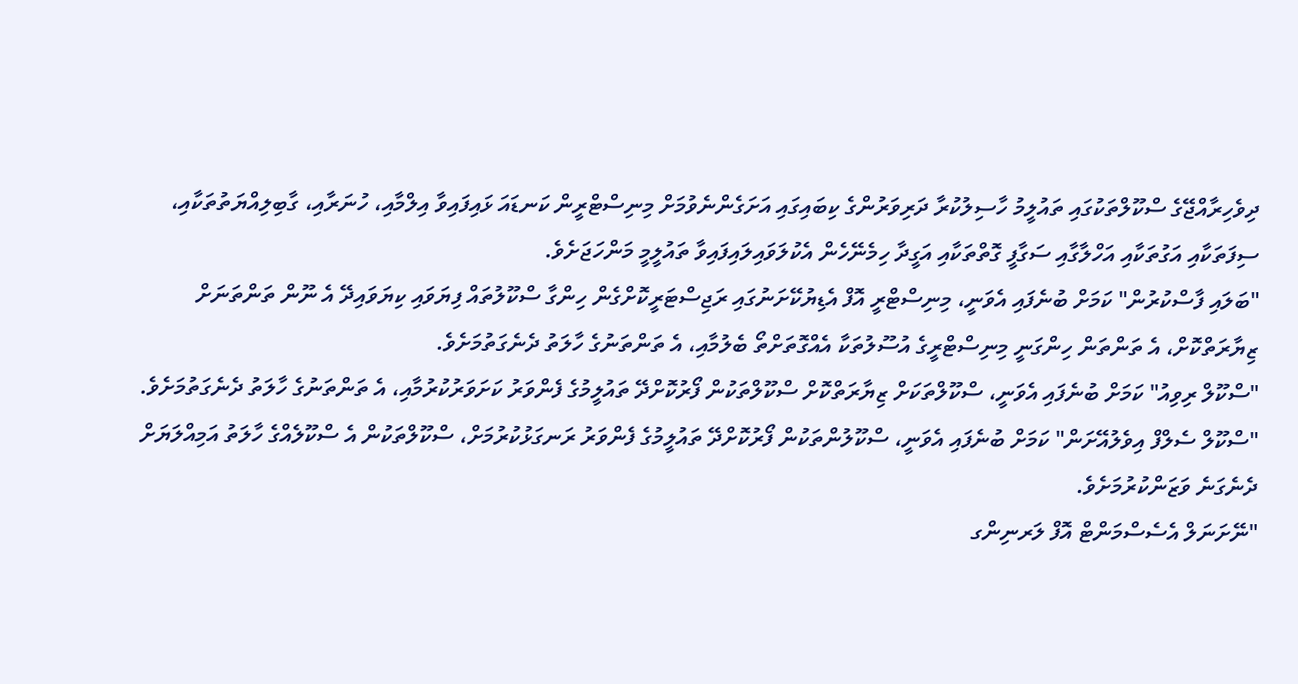ދިވެހިރާއްޖޭގެ ސްކޫލްތަކުގައި ތައުލީމު ހާސިލުކުރާ ދަރިވަރުންގެ ކިބައިގައި އަށަގެންނެވުމަށް މިނިސްޓްރީން ކަނޑައަ ޅައިފައިވާ އިލްމާއި، ހުނަރާއި، ގާބިލިއްޔަތުތަކާއި، ސިފަތަކާއި އަގުތަކާއި އަހްލާގާއި ސަގާފީ ގޮތްތަކާއި އަގީދާ ހިމެނޭހެން އެކުލަވައިލައިފައިވާ ތައުލީމީ މަންހަޖަށެވެ.
"ބަލައި ފާސްކުރުން" ކަމަށް ބުނެފައި އެވަނީ، މިނިސްޓްރީ އޮފް އެޑިޔުކޭށަނުގައި ރަޖިސްޓަރީކޮށްގެން ހިންގާ ސްކޫލުތައް ފިޔަވައި ކިޔަވައިދޭ އެ ނޫން ތަންތަނަށް ޒިޔާރަތްކޮށް، އެ ތަންތަން ހިންގަނީ މިނިސްޓްރީގެ އުސޫލުތަކާ އެއްގޮތަށްތޯ ބެލުމާއި، އެ ތަންތަނުގެ ހާލަތު ދެނެގަތުމަށެވެ.
"ސްކޫލް ރިވިއު" ކަމަށް ބުނެފައި އެވަނީ، ސްކޫލްތަކަށް ޒިޔާރަތްކޮށް ސްކޫލްތަކުން ފޯރުކޮށްދޭ ތައުލީމުގެ ފެންވަރު ކަށަވަރުކުރުމާއި، އެ ތަންތަނުގެ ހާލަތު ދެނެގަތުމަށެވެ.
"ސްކޫލް ސެލްފް އިވެލުއޭށަން" ކަމަށް ބުނެފައި އެވަނީ، ސްކޫލުންތަކުން ފޯރުކޮށްދޭ ތައުލީމުގެ ފެންވަރު ރަނގަޅުކުރުމަށް، ސްކޫލްތަކުން އެ ސްކޫލެއްގެ ހާލަތު އަމިއްލަޔަށް ދެނެގަނެ ވަޒަންކުރުމަށެވެ.
"ނޭށަނަލް އެސެސްމަންޓް އޮފް ލަރނިންގ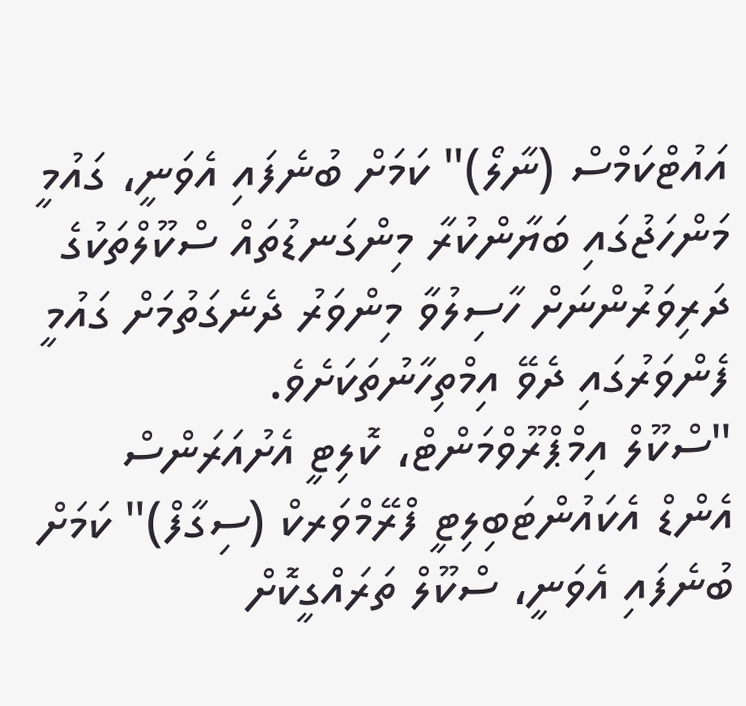އައުޓްކަމްސް (ނާލޯ)" ކަމަށް ބުނެފައި އެވަނީ، ގައުމީ މަންހަޖުގައި ބަޔާންކުރާ މިންގަނޑުތައް ސްކޫލްތަކުގެ ދަރިވަރުންނަށް ހާސިލުވާ މިންވަރު ދެނެގަތުމަށް ގައުމީ ފެންވަރުގައި ދެވޭ އިމްތިހާނުތަކަށެވެ.
"ސްކޫލް އިމްޕްރޫވްމަންޓް، ކޮލިޓީ އެށުއަރަންސް އެންޑް އެކައުންޓަބިލިޓީ ފްރޭމްވަރކް (ސިގާފް)" ކަމަށް ބުނެފައި އެވަނީ، ސްކޫލް ތަރައްގީކޮށް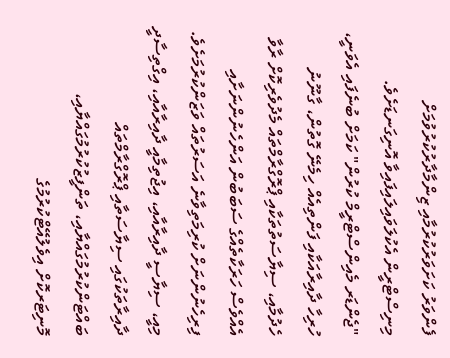ފެންވަރު ކަށަވަރުކުރުމާއި ޒިންމާދާރުކުރުވުމަށް މިނިސްޓްރީން އެކުލަވައިލައިފައިވާ އޮނިގަނޑަށެވެ.
"ޖެންޑަރ މެއިންސްޓްރީމް ކުރުން" ކަމަށް ބުނެފައި އެވަނީ، ހުރިހާ ދާއިރާއަކާއި ފަންތިއެއް ހިމެނޭ ގޮތުން، ގާނޫނު ހެދުމާއި، ސިޔާސަތުތަކާއި ޕްރޮގްރާމްތައް މެދުވެރިކޮށް ރާވާ އެއްވެސް ހަރަކާތެއްގެ ސަބަބުން އަންހެނުންނަށާއި ފިރިހެނުންނަށް ކުރިމަތިވާނެ އަސަރުތައް ވަޒަންކުރުމަށެވެ. މިއީ، ސިޔާސީ ދާއިރާއާއި، އިޖުތިމާއީ ދާއިރާއާއި، އިގްތިސާދީ ދާއިރާތަކުގައި ސިޔާސަތާއި ޕްރޮގްރާމްތައް ބައްޓަންކުރުމުގައްޔާއި، ތަންފީޒުކުރުމުގައްޔާއި، މޮނިޓަރކޮށް އިވެލުއޭޓްކުރުމުގެ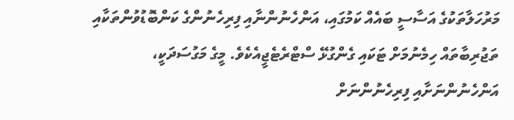މަރުހަލާތަކުގެ އަސާސީ ބައެއް ކަމުގައި، އަންހެނުންނާއި ފިރިހެނުންގެ ކަންބޮޑުވުންތަކާއި ތަޖުރިބާތައް ހިމެނުމަށް ޓަކައި ގެންގުޅޭ ސްޓްރެޓެޖީއެކެވެ. މީގެ މަގުސަދަކީ، އަންހެނުންނަށާއި ފިރިހެނުންނަށް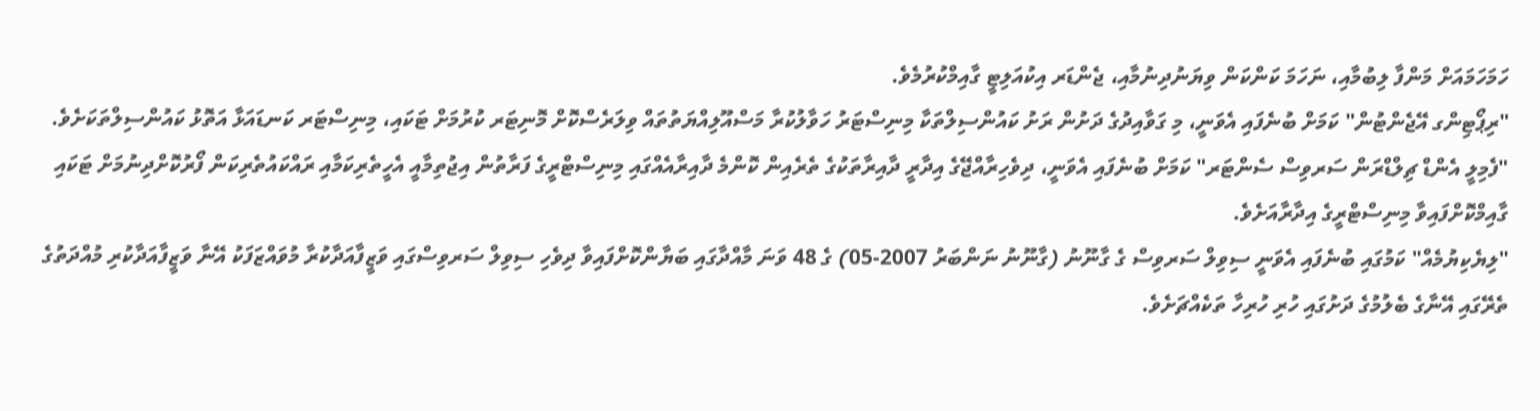ހަމަހަމައަށް މަންފާ ލިބުމާއި، ނަހަމަ ކަންކަން ވިޔަނުދިނުމާއި، ޖެންޑަރ އިކުއަލިޓީ ގާއިމްކުރުމެވެ.
"ރިޕޯޓިންގ އޭޖެންޓުން" ކަމަށް ބުނެފައި އެވަނީ، މި ގަވާއިދުގެ ދަށުން ރަށު ކައުންސިލްތަކާ މިނިސްޓަރު ހަވާލުކުރާ މަސްއޫލިއްޔަތުތައް ވިލަރެސްކޮށް މޮނިޓަރ ކުރުމަށް ޓަކައި، މިނިސްޓަރ ކަނޑައަޅާ އަތޮޅު ކައުންސިލްތަކަށެވެ.
"ފެމިލީ އެންޑް ޗިލްޑްރަން ސަރވިސް ސެންޓަރ" ކަމަށް ބުނެފައި އެވަނީ، ދިވެހިރާއްޖޭގެ އިދާރީ ދާއިރާތަކުގެ ތެރެއިން ކޮންމެ ދާއިރާއެއްގައި މިނިސްޓްރީގެ ފަރާތުން އިޖުތިމާއީ އެހީތެރިކަމާއި ރައްކައުތެރިކަން ފޯރުކޮށްދިނުމަށް ޓަކައި ގާއިމްކޮށްފައިވާ މިނިސްޓްރީގެ އިދާރާއަށެވެ.
"ލިޔެކިޔުމެއް" ކަމުގައި ބުނެފައި އެވަނީ ސިވިލް ސަރވިސް ގެ ގާނޫނު (ގާނޫނު ނަންބަރު 2007-05) ގެ 48 ވަނަ މާއްދާގައި ބަޔާންކޮށްފައިވާ ދިވެހި ސިވިލް ސަރވިސްގައި ވަޒީފާއަދާކުރާ މުވައްޒަފަކު އޭނާ ވަޒީފާއަދާކުރި މުއްދަތުގެ ތެރޭގައި އޭނާގެ ބެލުމުގެ ދަށުގައި ހުރި ހުރިހާ ތަކެއްޗަށެވެ.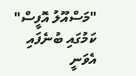"މަސްއޫލު އޮފީސް" ކަމުގައި ބުނެފައި އެވަނީ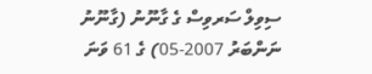ސިވިލް ސަރވިސް ގެ ގާނޫނު (ގާނޫނު ނަންބަރު 2007-05) ގެ 61 ވަނަ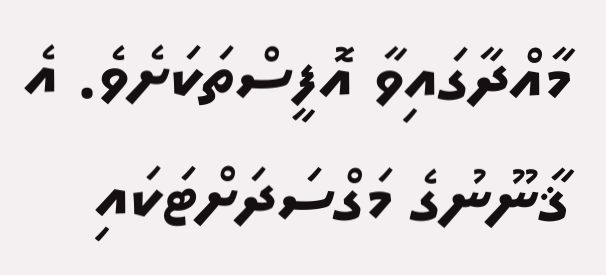މާއްދާގައިވާ އޮފީސްތަކަށެވެ. އެ ޤާނޫނުގެ މަގްސަދަށްޓަކައި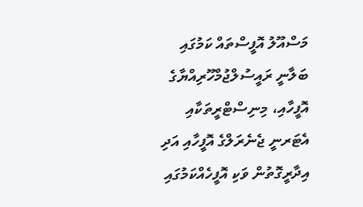މަސްއޫލު އޮފީސްތައް ކަމުގައި ބަލާނީ ރައީސުލްޖުމްހޫރިއްޔާގެ އޮފީހާއި، މިނިސްޓްރީތަކާއި އެޓަރނީ ޖެނެރަލްގެ އޮފީހާއި އަދި އިދާރީގޮތުން ވަކި އޮފީހެއްކަމުގައި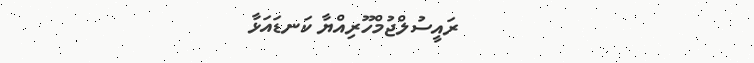ރައީސުލްޖުމްހޫރިއްޔާ ކަނޑައަޅާ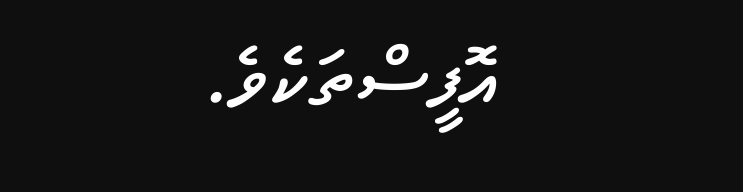އޮފީސްތަކެވެ.